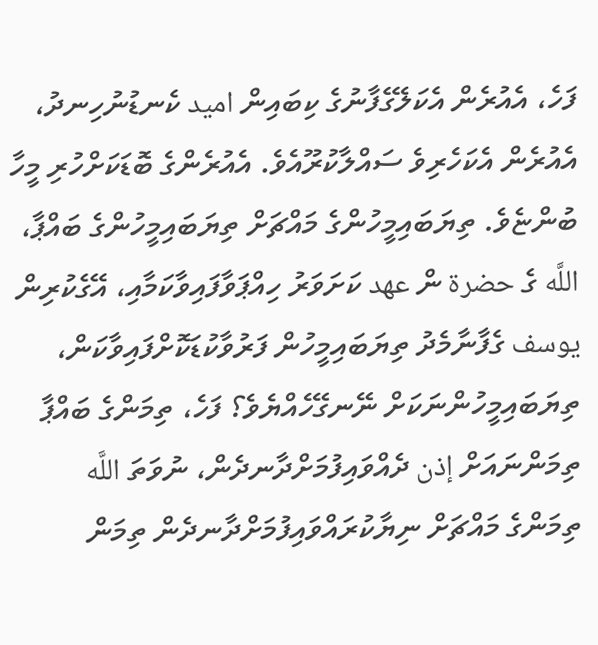ފަހެ، އެއުރެން އެކަލޭގެފާނުގެ ކިބައިން اميد ކެނޑުނުހިނދު، އެއުރެން އެކަހެރިވެ ސައްލާކުރޫއެވެ. އެއުރެންގެ ބޮޑަކަށްހުރި މީހާ ބުންޏެވެ. ތިޔަބައިމީހުންގެ މައްޗަށް ތިޔަބައިމީހުންގެ ބައްޕާ، اللَّه ގެ حضرة ން عهد ކަށަވަރު ހިއްޕަވާފައިވާކަމާއި، އޭގެކުރިން يوسف ގެފާނާމެދު ތިޔަބައިމީހުން ފަރުވާކުޑަކޮށްފައިވާކަން، ތިޔަބައިމީހުންނަކަށް ނޭނގޭހެއްޔެވެ؟ ފަހެ، ތިމަންގެ ބައްޕާ ތިމަންނައަށް إذن ދެއްވައިފުމަށްދާނދެން، ނުވަތަ اللَّه ތިމަންގެ މައްޗަށް ނިޔާކުރައްވައިފުމަށްދާނދެން ތިމަން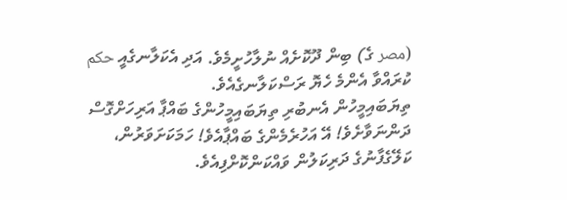(مصر ގެ) ބިން ދޫކޮށެއް ނުލާހުށީމެވެ. އަދި އެކަލާނގެއީ حكم ކުރައްވާ އެންމެ ހެޔޮ ރަސްކަލާނގެއެވެ.
ތިޔަބައިމީހުން އެނބުރި ތިޔަބައިމީހުންގެ ބައްޕާ އަރިހަށްގޮސް ދަންނަވާށެވެ! އޭ އަހުރެމެންގެ ބައްޕާއެވެ! ހަމަކަށަވަރުން، ކަލޭގެފާނުގެ ދަރިކަލުން ވައްކަންކޮށްފިއެވެ.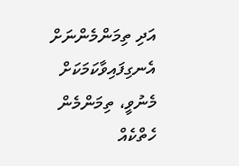އަދި ތިމަންމެންނަށް އެނގިފައިވާކަމަކަށް މެނުވީ، ތިމަންމެން ހެތްކެއް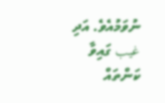ނުވަމުއެވެ. އަދި غيب ގައިވާ ކަންތައް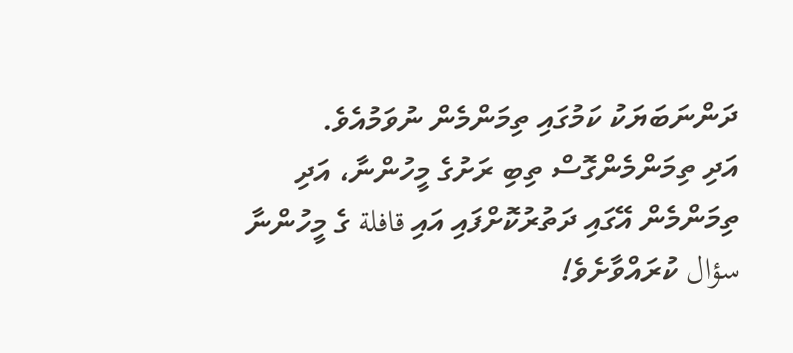ދަންނަބަޔަކު ކަމުގައި ތިމަންމެން ނުވަމުއެވެ.
އަދި ތިމަންމެންގޮސް ތިބި ރަށުގެ މީހުންނާ، އަދި ތިމަންމެން އޭގައި ދަތުރުކޮށްފައި އައި قافلة ގެ މީހުންނާ سؤال ކުރައްވާށެވެ!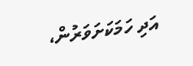އަދި ހަމަކަށަވަރުން،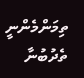ތިމަންމެންނީ ތެދުބުނާ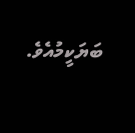ބަޔަކީމުއެވެ.